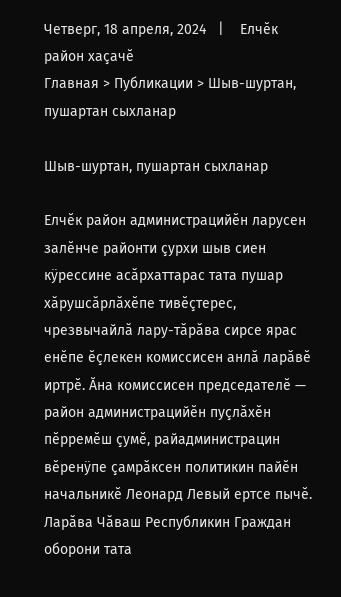Четверг, 18 апреля, 2024   |    Елчĕк район хаçачĕ
Главная > Публикации > Шыв-шуртан, пушартан сыхланар

Шыв-шуртан, пушартан сыхланар

Елчĕк район администрацийĕн ларусен залĕнче районти çурхи шыв сиен кÿрессине асăрхаттарас тата пушар хăрушсăрлăхĕпе тивĕçтерес, чрезвычайлă лару-тăрăва сирсе ярас енĕпе ĕçлекен комиссисен анлă ларăвĕ иртрĕ. Ăна комиссисен председателĕ — район администрацийĕн пуçлăхĕн пĕрремĕш çумĕ, райадминистрацин вĕренÿпе çамрăксен политикин пайĕн начальникĕ Леонард Левый ертсе пычĕ. Ларăва Чăваш Республикин Граждан оборони тата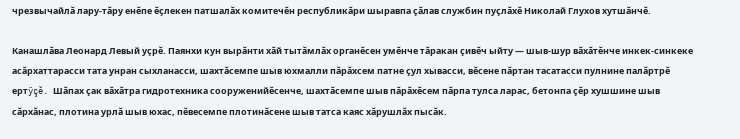чрезвычайлă лару-тăру енĕпе ĕçлекен патшалăх комитечĕн республикăри шыравпа çăлав службин пуçлăхĕ Николай Глухов хутшăнчĕ.

Канашлăва Леонард Левый уçрĕ. Паянхи кун вырăнти хăй тытăмлăх органĕсен умĕнче тăракан çивĕч ыйту — шыв-шур вăхăтĕнче инкек-синкеке асăрхаттарасси тата унран сыхланасси, шахтăсемпе шыв юхмалли пăрăхсем патне çул хывасси, вĕсене пăртан тасатасси пулнине палăртрĕ ертÿçĕ. Шăпах çак вăхăтра гидротехника сооруженийĕсенче, шахтăсемпе шыв пăрăхĕсем пăрпа тулса ларас, бетонпа çĕр хушшине шыв сăрхăнас, плотина урлă шыв юхас, пĕвесемпе плотинăсене шыв татса каяс хăрушлăх пысăк.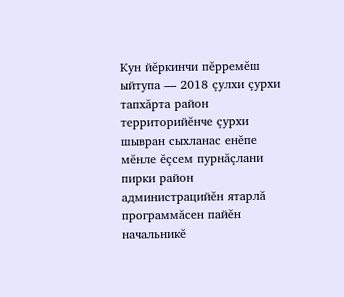Кун йĕркинчи пĕрремĕш ыйтупа — 2018 çулхи çурхи тапхăрта район территорийĕнче çурхи шывран сыхланас енĕпе мĕнле ĕçсем пурнăçлани пирки район администрацийĕн ятарлă программăсен пайĕн начальникĕ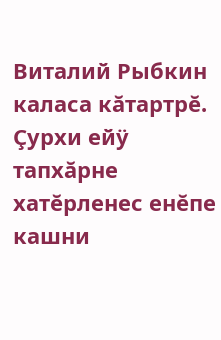Виталий Рыбкин каласа кăтартрĕ. Çурхи ейÿ тапхăрне хатĕрленес енĕпе кашни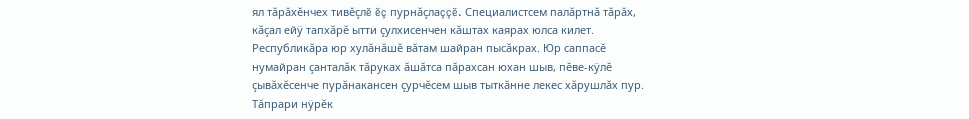ял тăрăхĕнчех тивĕçлĕ ĕç пурнăçлаççĕ. Специалистсем палăртнă тăрăх, кăçал ейÿ тапхăрĕ ытти çулхисенчен кăштах каярах юлса килет. Республикăра юр хулăнăшĕ вăтам шайран пысăкрах. Юр саппасĕ нумайран çанталăк тăруках ăшăтса пăрахсан юхан шыв, пĕве-кÿлĕ çывăхĕсенче пурăнакансен çурчĕсем шыв тыткăнне лекес хăрушлăх пур. Тăпрари нÿрĕк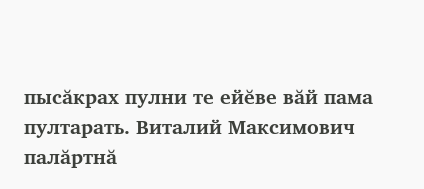пысăкрах пулни те ейĕве вăй пама пултарать. Виталий Максимович палăртнă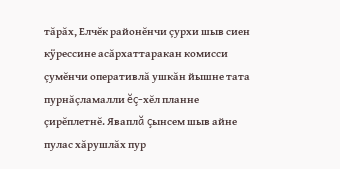тăрăх, Елчĕк районĕнчи çурхи шыв сиен кÿрессине асăрхаттаракан комисси çумĕнчи оперативлă ушкăн йышне тата пурнăçламалли ĕç-хĕл планне çирĕплетнĕ. Яваплă çынсем шыв айне пулас хăрушлăх пур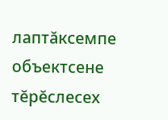лаптăксемпе объектсене тĕрĕслесех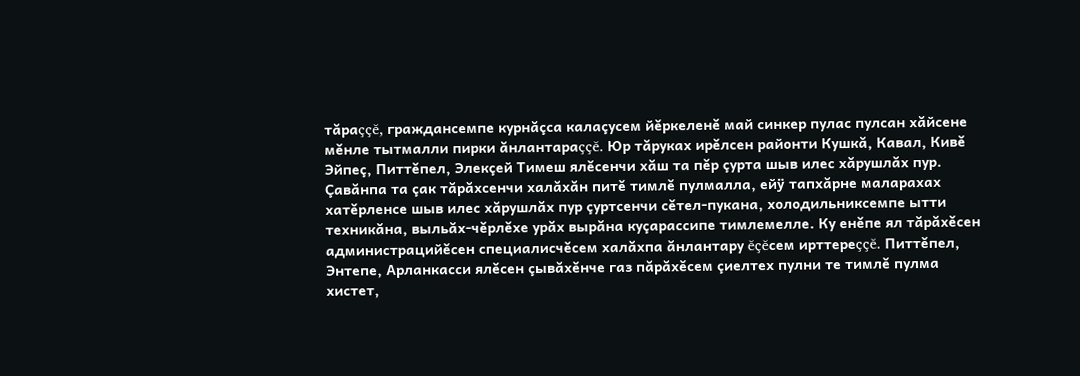тăраççĕ, граждансемпе курнăçса калаçусем йĕркеленĕ май синкер пулас пулсан хăйсене мĕнле тытмалли пирки ăнлантараççĕ. Юр тăруках ирĕлсен районти Кушкă, Кавал, Кивĕ Эйпеç, Питтĕпел, Элекçей Тимеш ялĕсенчи хăш та пĕр çурта шыв илес хăрушлăх пур. Çавăнпа та çак тăрăхсенчи халăхăн питĕ тимлĕ пулмалла, ейÿ тапхăрне маларахах хатĕрленсе шыв илес хăрушлăх пур çуртсенчи сĕтел-пукана, холодильниксемпе ытти техникăна, выльăх-чĕрлĕхе урăх вырăна куçарассипе тимлемелле. Ку енĕпе ял тăрăхĕсен администрацийĕсен специалисчĕсем халăхпа ăнлантару ĕçĕсем ирттереççĕ. Питтĕпел, Энтепе, Арланкасси ялĕсен çывăхĕнче газ пăрăхĕсем çиелтех пулни те тимлĕ пулма хистет,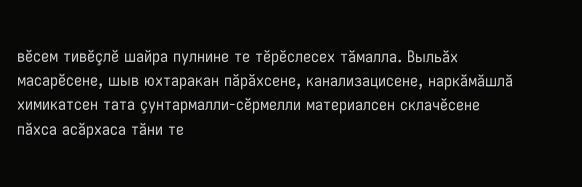вĕсем тивĕçлĕ шайра пулнине те тĕрĕслесех тăмалла. Выльăх масарĕсене, шыв юхтаракан пăрăхсене, канализацисене, наркăмăшлă химикатсен тата çунтармалли-сĕрмелли материалсен склачĕсене пăхса асăрхаса тăни те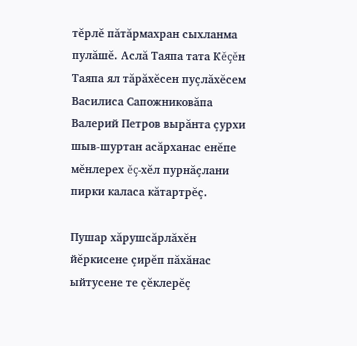тĕрлĕ пăтăрмахран сыхланма пулăшĕ. Аслă Таяпа тата Кĕçĕн Таяпа ял тăрăхĕсен пуçлăхĕсем Василиса Сапожниковăпа Валерий Петров вырăнта çурхи шыв-шуртан асăрханас енĕпе мĕнлерех ĕç-хĕл пурнăçлани пирки каласа кăтартрĕç.

Пушар хăрушсăрлăхĕн йĕркисене çирĕп пăхăнас ыйтусене те çĕклерĕç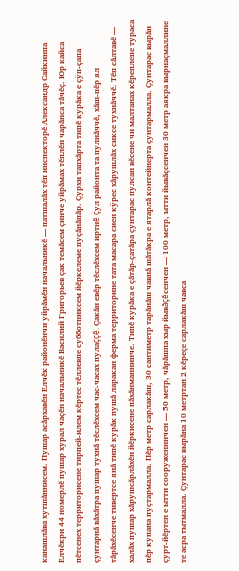канашлăва хутшăннисем. Пушар асăрхавĕн Елчĕк районĕнчи уйрăмĕн начальникĕ — патшалăх тĕп инспекторĕ Александр Сайкинпа Елчĕкри 44 номерлĕ пушар хурал чаçĕн начальникĕ Василий Григорьев çак темăсем çинче уйрăмах тĕплĕн чарăнса тăчĕç. Юр кайса пĕтсенех территорисене тирпей-илем кĕртес тĕллевпе субботниксем йĕркелеме пуçăнăпăр. Çурхи тапхăрта типĕ курăка е çÿп-çапа çунтарнă вăхăтра пушар тухнă тĕслĕхсем час-часах пулаççĕ. Çакăн евĕр тĕслĕхсем иртнĕ çул районта та пулнăччĕ, хăш-пĕр ял тăрăхĕсенче тивертсе янă типĕ курăк пушă ларакан ферма территорине тата масара сиен кÿрес хăрушлăх сиксе тухнăччĕ. Тĕп сăлтавĕ — халăх пушар хăрушсăрлăхĕн йĕркисене пăхăнманнинче. Типĕ курăка е çăтăр-çатăра çунтарас пулсан вĕсене чи малтанах кĕреплепе тураса пĕр купана пуçтармалла. Пĕр метр сарлакăш, 30 сантиметр тарăнăш чавнă шăтăкра е ятарлă контейнерта çунтармалла. Çунтарас вырăн çурт-йĕртен е ытти сооруженинчен — 50 метр, чăрăшпа хыр йывăçĕсенчен — 100 метр, ытти йывăçсенчен 30 метр аякра вырнаçмаллине те асра тытмалла. Çунтарас вырăна 10 метртан 2 кĕреçе сарлакăш чавса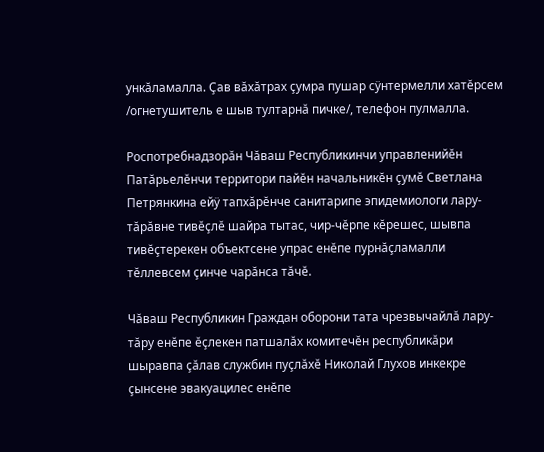ункăламалла. Çав вăхăтрах çумра пушар сÿнтермелли хатĕрсем /огнетушитель е шыв тултарнă пичке/, телефон пулмалла.

Роспотребнадзорăн Чăваш Республикинчи управленийĕн Патăрьелĕнчи территори пайĕн начальникĕн çумĕ Светлана Петрянкина ейÿ тапхăрĕнче санитарипе эпидемиологи лару-тăрăвне тивĕçлĕ шайра тытас, чир-чĕрпе кĕрешес, шывпа тивĕçтерекен объектсене упрас енĕпе пурнăçламалли тĕллевсем çинче чарăнса тăчĕ.

Чăваш Республикин Граждан оборони тата чрезвычайлă лару-тăру енĕпе ĕçлекен патшалăх комитечĕн республикăри шыравпа çăлав службин пуçлăхĕ Николай Глухов инкекре çынсене эвакуацилес енĕпе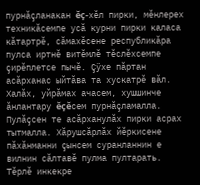пурнăçланакан ĕç-хĕл пирки, мĕнлерех техникăсемпе усă курни пирки каласа кăтартрĕ, сăмахĕсене республикăра пулса иртнĕ витĕмлĕ тĕслĕхсемпе çирĕплетсе пычĕ. Çÿхе пăртан асăрханас ыйтăва та хускатрĕ вăл. Халăх, уйрăмах ачасем, хушшинче ăнлантару ĕçĕсем пурнăçламалла. Пулăçсен те асăрханулăх пирки асрах тытмалла. Хăрушсăрлăх йĕркисене пăхăнманни çынсем суранланнин е вилнин сăлтавĕ пулма пултарать. Тĕрлĕ инкекре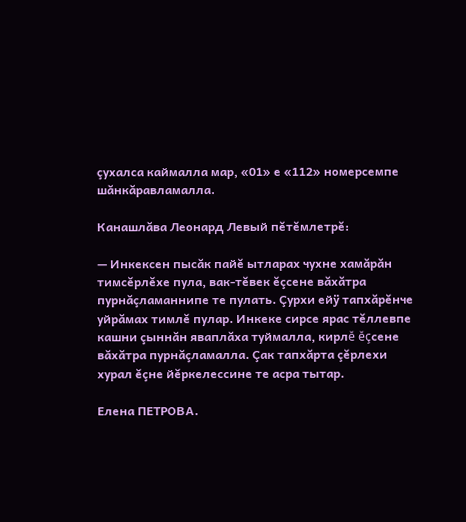çухалса каймалла мар, «01» е «112» номерсемпе шăнкăравламалла.

Канашлăва Леонард Левый пĕтĕмлетрĕ:

— Инкексен пысăк пайĕ ытларах чухне хамăрăн тимсĕрлĕхе пула, вак-тĕвек ĕçсене вăхăтра пурнăçламаннипе те пулать. Çурхи ейÿ тапхăрĕнче уйрăмах тимлĕ пулар. Инкеке сирсе ярас тĕллевпе кашни çыннăн яваплăха туймалла, кирлĕ ĕçсене вăхăтра пурнăçламалла. Çак тапхăрта çĕрлехи хурал ĕçне йĕркелессине те асра тытар.

Елена ПЕТРОВА.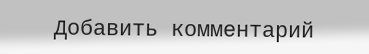Добавить комментарий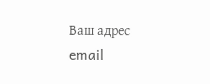Ваш адрес email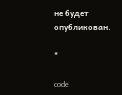не будет опубликован.

*

code